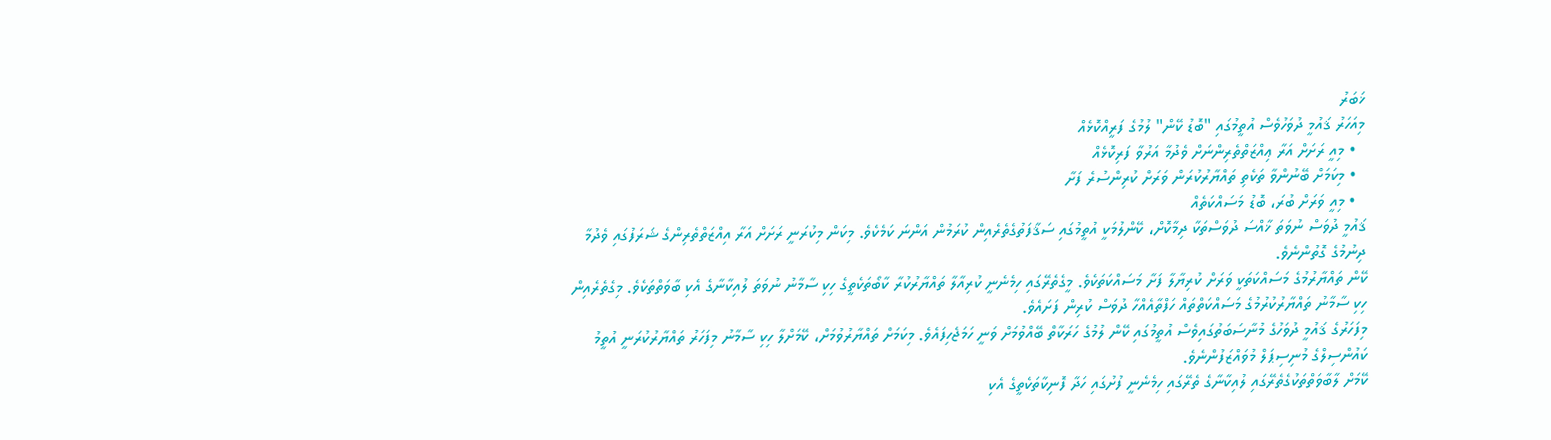ޚަބަރު
މިއަހަރު ޤައުމީ ދުވަހުވެސް އުތީމުގައި "ބޮޑު ކޭން" ލުމުގެ ފަރީއްކޮޅެއް
  • މިއީ ރަށަށް އަރާ ޢިއްޒަތްތެރިންނަށް ވެދުމާ އަރުވާ ފަރިކޮޅެއް
  • މިކަމަށް ބޭނުންވާ ތަކެތި ތައްޔާރުކުރަން ވަރަށް ކުރިންސުރެ ފަށާ
  • މިއީ ވަރަށް ބުރަ، ބޮޑު މަސައްކަތެއް
ޤައުމީ ދުވަސް ނުވަތަ ޚާއްސަ ދުވަސްތަކާ ދިމާކޮށް، ކޭންލުމަކީ އުތީމުގައި ސަޤާފަތުގެތެރެއިން ކުރަމުން އަންނަ ކަމެކެވެ. މިކަން މިކުރަނީ ރަށަށް އަރާ އިއްޒަތްތެރިންގެ ޝަރަފުގައި ވެދުމާ ދިނުމުގެ ގޮތުންނެވެ.
ކޭން ތައްޔާރުމުގެ މަސައްކަތަކީ ވަރަށް ކުރިޔާލާ ފަށާ މަސައްކަތަކެވެ. މީގެތެރޭގައި ހިމެނެނީ ކުރިއާލާ ތައްޔާރުކުރާ ކާބޯތަކެތީގެ ހިކި ސާމާނު ނުވަތަ ލުއިކާނާގެ އެކި ބާވަތްތަކެވެ. މިގެތެރެއިން ހިކި ސާމާނު ތައްޔާރުކުރުމުގެ މަސައްކަތްތައް ހަފްތާއެއްހާ ދުވަސް ކުރިން ފަށައެވެ.
މިފަހަރުގެ ޤައުމީ ދުވަހުގެ މުނާސަބަތުގައިވެސް އުތީމުގައި ކޭން ލުމުގެ ހަރަކާތް ބޭއްވުމަށް ވަނީ ހަމަޖެހިފައެވެ. މިކަމަށް ތައްޔާރުވުމަށް، ކޭމަށްލާ ހިކި ސާމާނު މިފަހަރު ތައްޔާރުކުރަނީ އުތީމު ކައުންސިލްގެ މުނިސިޕަލް މުވައްޒަފުންނެވެ.
ކޭމަށް ލާބާވަތްތަކުގެތެރޭގައި ލުއިކާނާގެ ތެރޭގައި ހިމެނެނީ ފުށުގައި ހަދާ ފޮނިކާތަކެތީގެ އެކި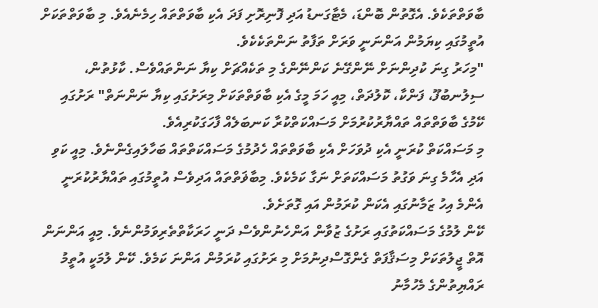ބާވަތްތަކެވެ. އެގޮތުން ބޮންޑަ، މެޓާގަނޑު އަދި ފޮނިރޮށި ފަދަ އެކި ބާވަތްތައް ހިމެނެއެވެ. މި ބާވަތްތަކަށް އުތީމުގައި ކިޔަމުން އަންނަނީ ވަރަށް ތަފާތު ނަންތަކެކެވެ.
"މިހަރު ގިނަ ކުދިންނަށް ނޭންގޭނެ ކަންނޭންގެ މި ތަކެއްޗަށް ކިޔާ ނަންތައްވެސް. ކާޅުތުން، ސިލުނބުފޫ، ފަންކާ، ކޮލުދަތް، މިއީ ހަމަ މީގެ އެކި ބާވަތްތަކަށް މިރަށުގައި ކިޔާ ނަންނަތް" ރަށުގައި ކޭމުގެ ބާވަތްތައް ތައްޔާރުކުރުމަށް މަސައްކަތްކުރާ ކަނބަލެއް ފާހަގަކުރިއެވެ.
މި މަސައްކަތް ކުރަނީ އެކި ދުވަހަށް އެކި ބާވަތްތައް ހެދުމުގެ މަސައްކަތްތައް ބަހާލައިގެންނެވެ. މިއީ ކަވި އަދި އެހާމެ ގިނަ ވަގުތު މަސައްކަތަށް ނަގާ ކަމެކެވެ. މިބާޥަތްތައް އަދިވެސް އުތީމުގައި ތައްޔާރުކުރަނީ އެންމެ އިހު ޒަމާނުގައި އެކަން ކުރަމުން އައި ގޮތަށެވެ.
ކޭން ލުމުގެ މަސައްކަތުގައި ރަށުގެ ޒުވާން އަންހެނުންވެސް ދަނީ ހަރަކާތްތެރިވަމުންނެވެ. މިއީ އަންނަން އޮތް ޖީލުތަކަށް މިސަޤާފަތް ގެންގޮސްދިނުމަށް މި ރަށުގައި ކުރަމުން އަންނަ ކަމެވެ. ކޭން ލުމަކީ އުތީމު ރައްޔިތުންގެ މެހުމާނު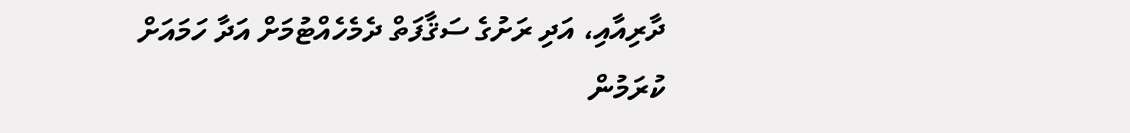ދާރިއާއި، އަދި ރަށުގެ ސަޤާފަތް ދެމެހެއްޓުމަށް އަދާ ހަމައަށް ކުރަމުން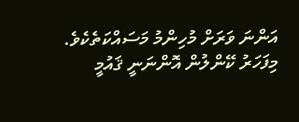އަންނަ ވަރަށް މުހިންމު މަސައްކަތެކެވެ.
މިފަހަރު ކޭންލުން އޮންނަނީ ޤައުމީ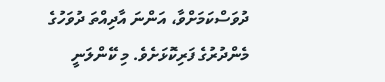ދުވަސްކަމަށްވާ، އަންނަ އާދިއްތަ ދުވަހުގެ މެންދުރުގެ ފަރިކޮޅަށެވެ. މި ކޭންލަނީ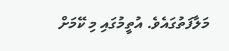މަލާފަތުގައެވެ. އުތީމުގައި މި ކޭމަށް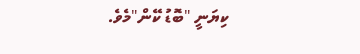ކިޔަނީ "ބޮޑު ކޭން"މެވެ.